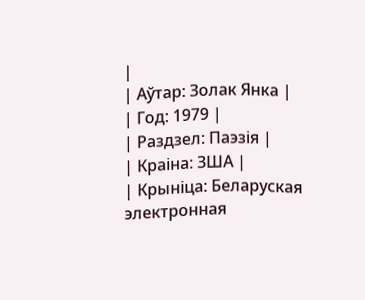|
| Аўтар: Золак Янка |
| Год: 1979 |
| Раздзел: Паэзія |
| Краiна: ЗША |
| Крыніца: Беларуская электронная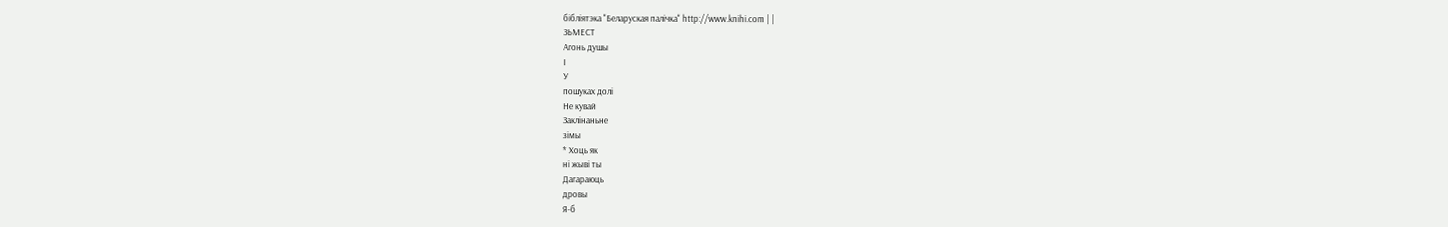бібліятэка "Беларуская палічка" http://www.knihi.com | |
ЗЬМЕСТ
Агонь душы
I
У
пошуках долі
Не кувай
Заклінаньне
зімы
* Хоць як
ні жыві ты
Дагараюць
дровы
Я-б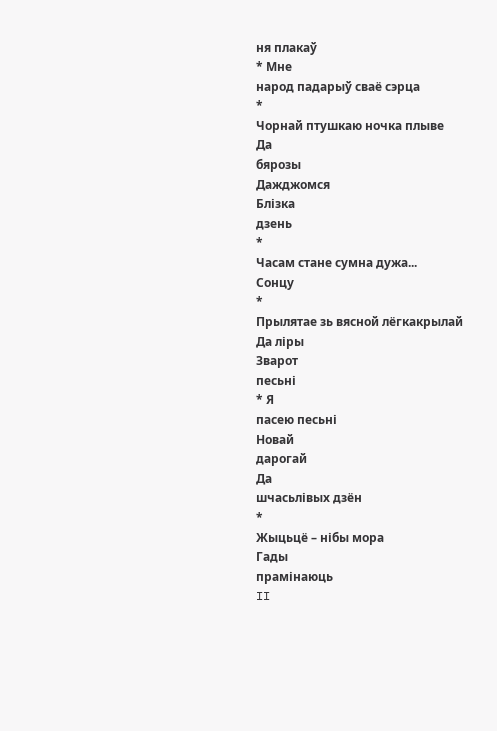ня плакаў
* Мне
народ падарыў сваё сэрца
*
Чорнай птушкаю ночка плыве
Да
бярозы
Дажджомся
Блізка
дзень
*
Часам стане сумна дужа...
Сонцу
*
Прылятае зь вясной лёгкакрылай
Да ліры
Зварот
песьні
* Я
пасею песьні
Новай
дарогай
Да
шчасьлівых дзён
*
Жыцьцё – нібы мора
Гады
прамінаюць
II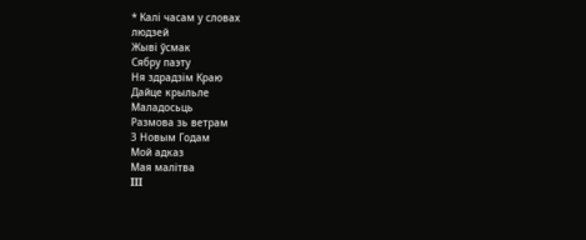* Калі часам у словах
людзей
Жыві ўсмак
Сябру паэту
Ня здрадзім Краю
Дайце крыльле
Маладосьць
Размова зь ветрам
З Новым Годам
Мой адказ
Мая малітва
III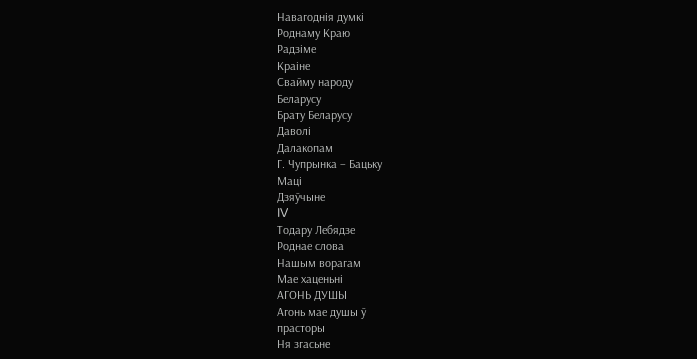Навагоднія думкі
Роднаму Краю
Радзіме
Краіне
Свайму народу
Беларусу
Брату Беларусу
Даволі
Далакопам
Г. Чупрынка – Бацьку
Маці
Дзяўчыне
IV
Тодару Лебядзе
Роднае слова
Нашым ворагам
Мае хаценьні
АГОНЬ ДУШЫ
Агонь мае душы ў
прасторы
Ня згасьне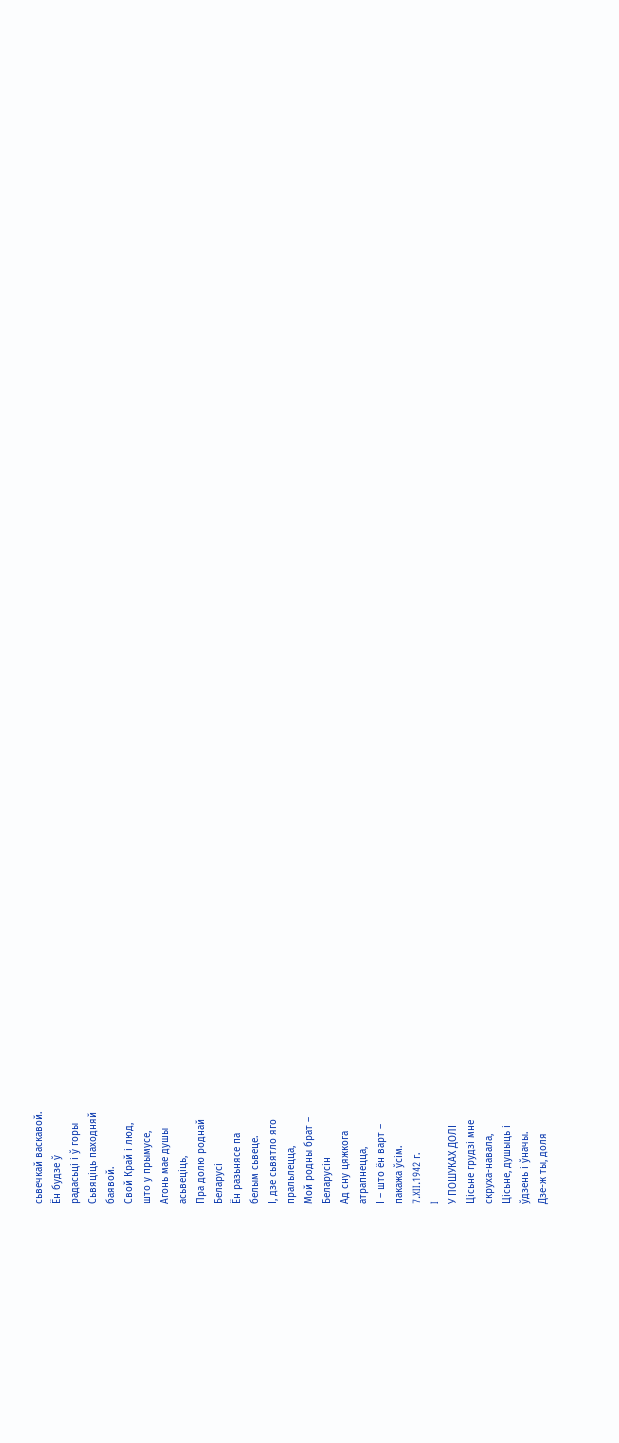сьвечкай васкавой.
Ён будзе ў
радасьці і ў горы
Сьвяціць паходняй
баявой.
Свой Край і люд,
што у прымусе,
Агонь мае душы
асьвеціць,
Пра долю роднай
Беларусі
Ён разьнясе па
белым сьвеце.
І, дзе сьвятло яго
пральлецца,
Мой родны брат –
Беларусін
Ад сну цяжкога
атрапнецца,
І – што ён варт –
пакажа ўсім.
7.XII.1942 г.
I
У ПОШУКАХ ДОЛІ
Цісьне грудзі мне
скруха-навала,
Цісьне, душыць і
ўдзень і ўначы.
Дзе-ж ты, доля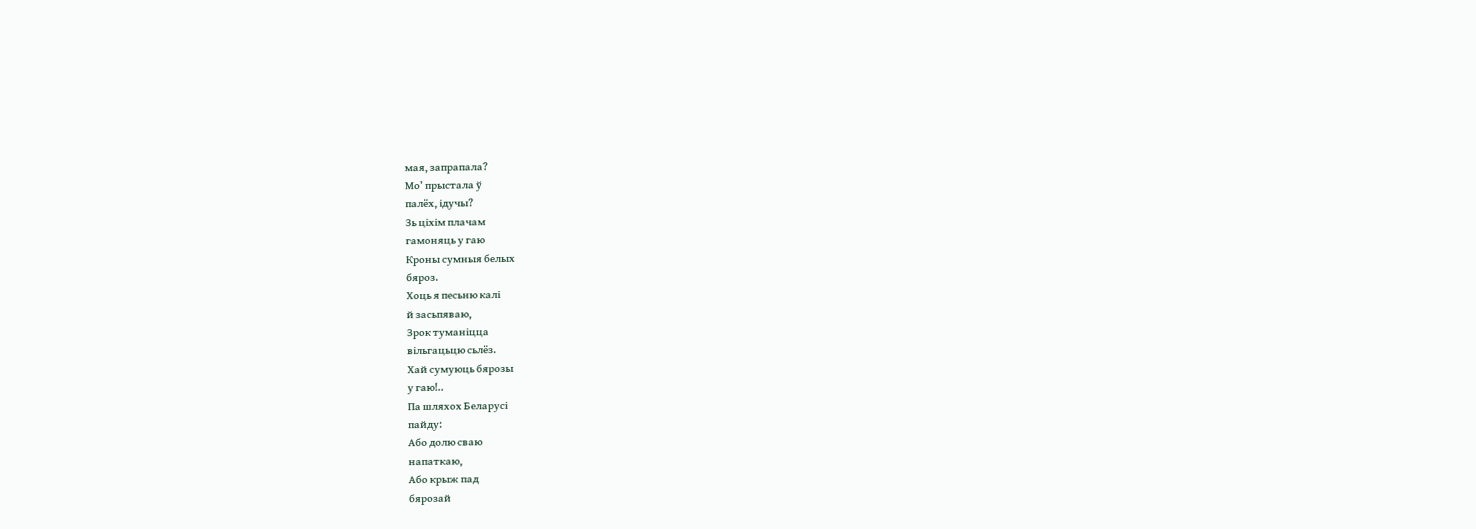мая, запрапала?
Мо’ прыстала ў
палёх, ідучы?
Зь ціхім плачам
гамоняць у гаю
Кроны сумныя белых
бяроз.
Хоць я песьню калі
й засьпяваю,
Зрок туманіцца
вільгацьцю сьлёз.
Хай сумуюць бярозы
у гаю!..
Па шляхох Беларусі
пайду:
Або долю сваю
напаткаю,
Або крыж пад
бярозай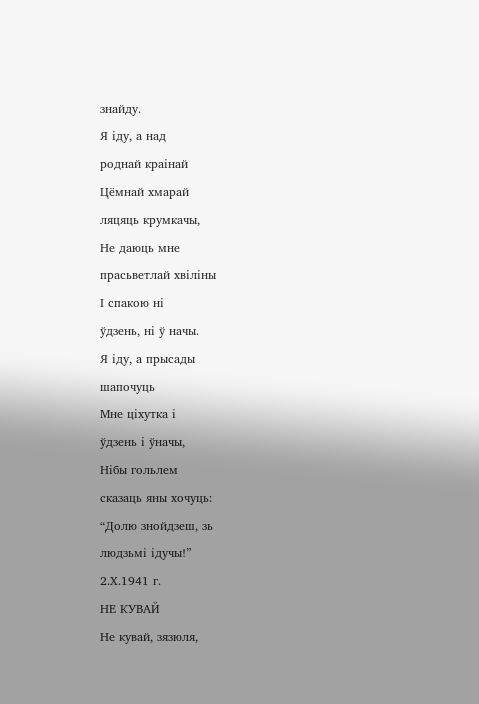знайду.
Я іду, а над
роднай краінай
Цёмнай хмарай
ляцяць крумкачы,
Не даюць мне
прасьветлай хвіліны
І спакою ні
ўдзень, ні ў начы.
Я іду, а прысады
шапочуць
Мне ціхутка і
ўдзень і ўначы,
Нібы гольлем
сказаць яны хочуць:
“Долю знойдзеш, зь
людзьмі ідучы!”
2.X.1941 г.
НЕ КУВАЙ
Не кувай, зязюля,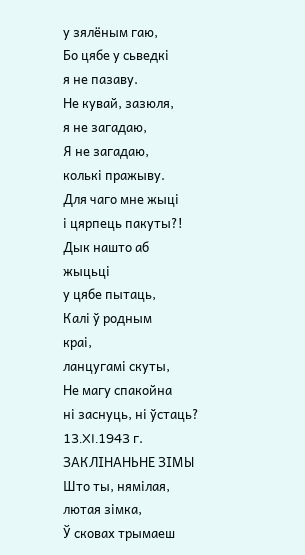у зялёным гаю,
Бо цябе у сьведкі
я не пазаву.
Не кувай, зазюля,
я не загадаю,
Я не загадаю,
колькі пражыву.
Для чаго мне жыці
і цярпець пакуты?!
Дык нашто аб
жыцьці
у цябе пытаць,
Калі ў родным
краі,
ланцугамі скуты,
Не магу спакойна
ні заснуць, ні ўстаць?
13.XI.1943 г.
ЗАКЛІНАНЬНЕ ЗІМЫ
Што ты, нямілая,
лютая зімка,
Ў сковах трымаеш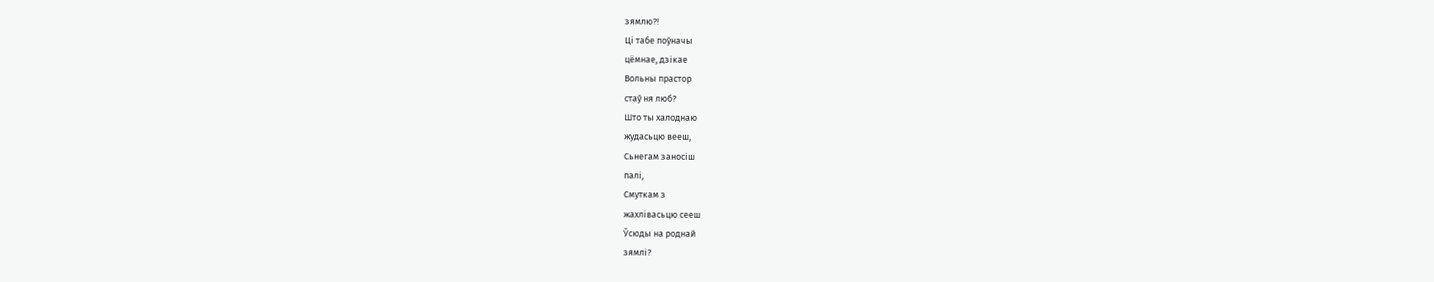зямлю?!
Ці табе поўначы
цёмнае, дзікае
Вольны прастор
стаў ня люб?
Што ты халоднаю
жудасьцю вееш,
Сьнегам заносіш
палі,
Смуткам з
жахлівасьцю сееш
Ўсюды на роднай
зямлі?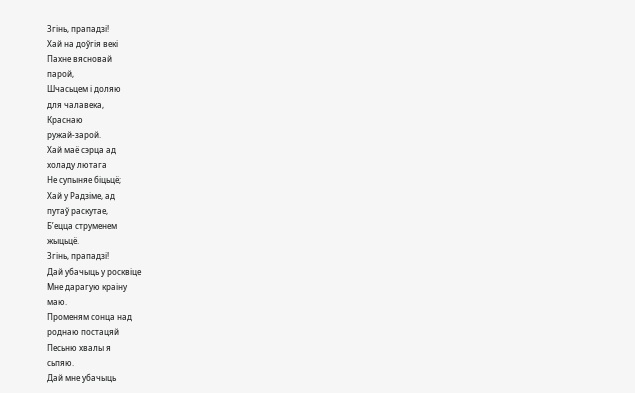Згінь, прападзі!
Хай на доўгія векі
Пахне вясновай
парой,
Шчасьцем і доляю
для чалавека,
Краснаю
ружай-зарой.
Хай маё сэрца ад
холаду лютага
Не супыняе біцьцё;
Хай у Радзіме, ад
путаў раскутае,
Б’ецца струменем
жыцьцё.
Згінь, прападзі!
Дай убачыць у росквіце
Мне дарагую краіну
маю.
Променям сонца над
роднаю постацяй
Песьню хвалы я
сьпяю.
Дай мне убачыць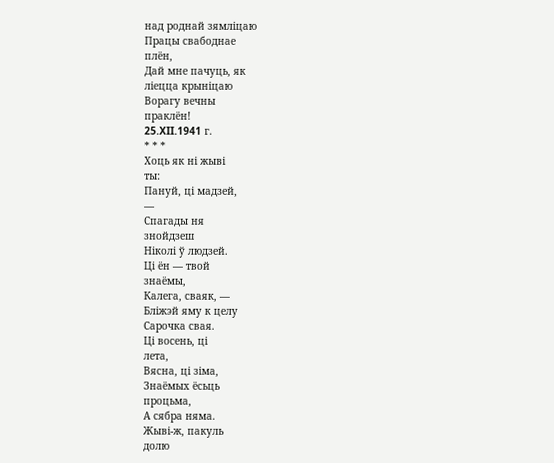над роднай зямліцаю
Працы свабоднае
плён,
Дай мне пачуць, як
ліецца крыніцаю
Ворагу вечны
праклён!
25.XII.1941 г.
* * *
Хоць як ні жыві
ты:
Пануй, ці мадзей,
—
Спагады ня
знойдзеш
Ніколі ў людзей.
Ці ён — твой
знаёмы,
Калега, сваяк, —
Бліжэй яму к целу
Сарочка свая.
Ці восень, ці
лета,
Вясна, ці зіма,
Знаёмых ёсьць
процьма,
А сябра няма.
Жыві-ж, пакуль
долю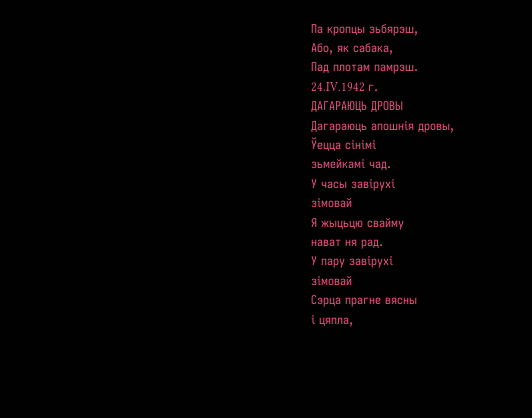Па кропцы зьбярэш,
Або, як сабака,
Пад плотам памрэш.
24.IV.1942 г.
ДАГАРАЮЦЬ ДРОВЫ
Дагараюць апошнія дровы,
Ўецца сінімі
зьмейкамі чад.
У часы завірухі
зімовай
Я жыцьцю свайму
нават ня рад.
У пару завірухі
зімовай
Сэрца прагне вясны
і цяпла,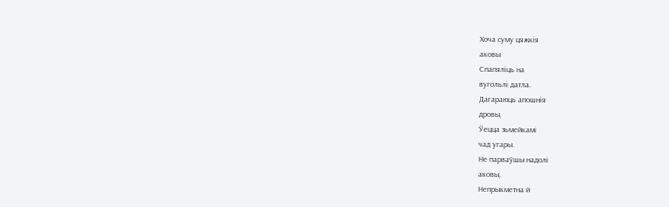Хоча суму цяжкія
аковы
Спапяліць на
вугольлі датла.
Дагараюць апошнія
дровы,
Ўецца зьмейкамі
чад угары.
Не парваўшы надолі
аковы,
Непрыкметна й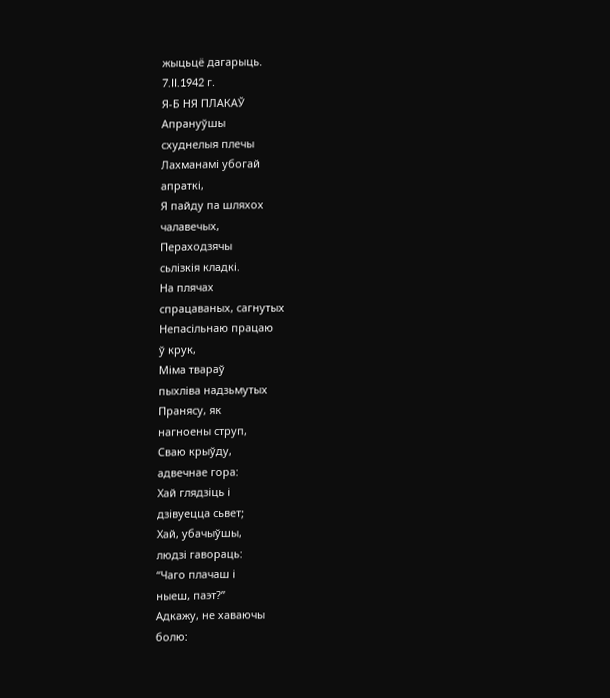жыцьцё дагарыць.
7.II.1942 г.
Я-Б НЯ ПЛАКАЎ
Апрануўшы
схуднелыя плечы
Лахманамі убогай
апраткі,
Я пайду па шляхох
чалавечых,
Пераходзячы
сьлізкія кладкі.
На плячах
спрацаваных, сагнутых
Непасільнаю працаю
ў крук,
Міма твараў
пыхліва надзьмутых
Пранясу, як
нагноены струп,
Сваю крыўду,
адвечнае гора:
Хай глядзіць і
дзівуецца сьвет;
Хай, убачыўшы,
людзі гавораць:
“Чаго плачаш і
ныеш, паэт?”
Адкажу, не хаваючы
болю: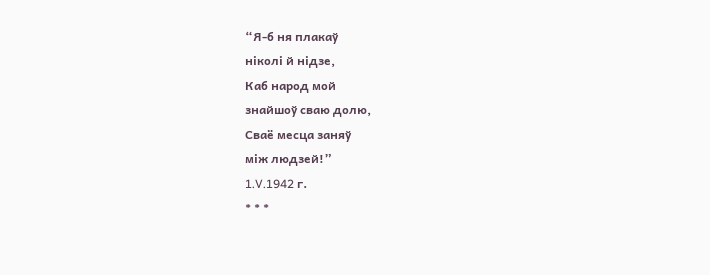“Я-б ня плакаў
ніколі й нідзе,
Каб народ мой
знайшоў сваю долю,
Сваё месца заняў
між людзей!”
1.V.1942 г.
* * *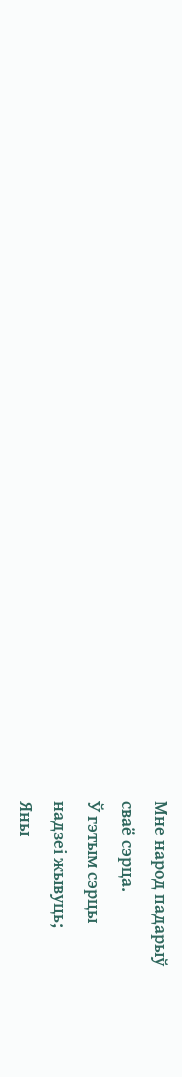Мне народ падарыў
сваё сэрца.
Ў гэтым сэрцы
надзеі жывуць;
Яны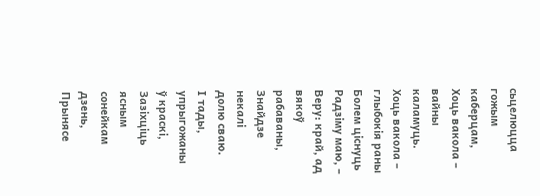сьцелюцца
гожым каберцам,
Хоць вакола –
вайны каламуць.
Хоць вакола –
глыбокія раны
Болем ціснуць
Радзіму маю, –
Веру: край, ад
вякоў рабаваны,
Знайдзе некалі
долю сваю.
І тады, упрыгожаны
ў краскі,
Зазіхціць ясным
сонейкам дзень,
Прынясе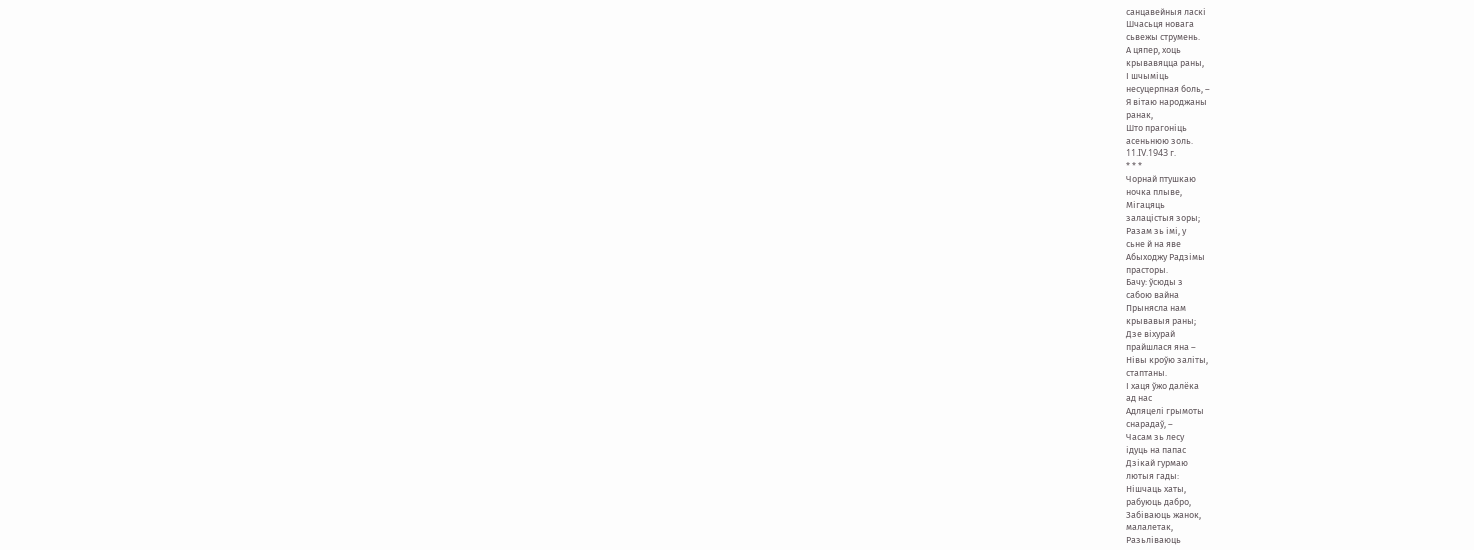санцавейныя ласкі
Шчасьця новага
сьвежы струмень.
А цяпер, хоць
крывавяцца раны,
І шчыміць
несуцерпная боль, –
Я вітаю народжаны
ранак,
Што прагоніць
асеньнюю золь.
11.IV.1943 г.
* * *
Чорнай птушкаю
ночка плыве,
Мігацяць
залацістыя зоры;
Разам зь імі, у
сьне й на яве
Абыходжу Радзімы
прасторы.
Бачу: ўсюды з
сабою вайна
Прынясла нам
крывавыя раны;
Дзе віхурай
прайшлася яна –
Нівы кроўю заліты,
стаптаны.
І хаця ўжо далёка
ад нас
Адляцелі грымоты
снарадаў, –
Часам зь лесу
ідуць на папас
Дзікай гурмаю
лютыя гады:
Нішчаць хаты,
рабуюць дабро,
Забіваюць жанок,
малалетак,
Разьліваюць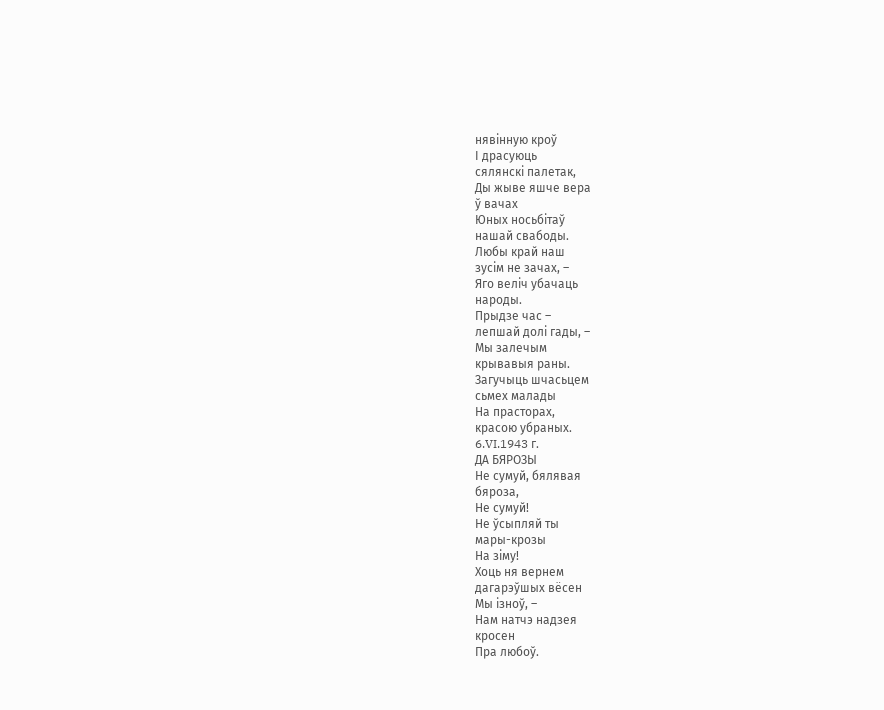нявінную кроў
І драсуюць
сялянскі палетак,
Ды жыве яшче вера
ў вачах
Юных носьбітаў
нашай свабоды.
Любы край наш
зусім не зачах, –
Яго веліч убачаць
народы.
Прыдзе час –
лепшай долі гады, –
Мы залечым
крывавыя раны.
Загучыць шчасьцем
сьмех малады
На прасторах,
красою убраных.
6.VI.1943 г.
ДА БЯРОЗЫ
Не сумуй, бялявая
бяроза,
Не сумуй!
Не ўсыпляй ты
мары-крозы
На зіму!
Хоць ня вернем
дагарэўшых вёсен
Мы ізноў, –
Нам натчэ надзея
кросен
Пра любоў.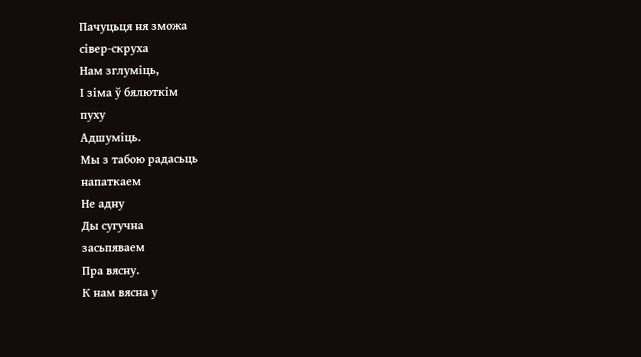Пачуцьця ня зможа
сівер-скруха
Нам зглуміць,
І зіма ў бялюткім
пуху
Адшуміць.
Мы з табою радасьць
напаткаем
Не адну
Ды сугучна
засьпяваем
Пра вясну.
К нам вясна у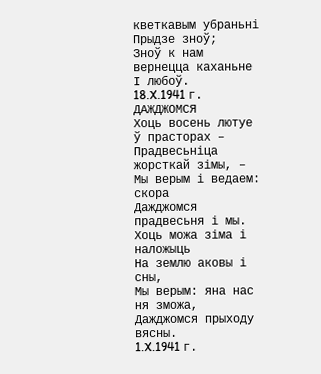кветкавым убраньні
Прыдзе зноў;
Зноў к нам
вернецца каханьне
І любоў.
18.X.1941 г.
ДАЖДЖОМСЯ
Хоць восень лютуе
ў прасторах –
Прадвесьніца
жорсткай зімы, –
Мы верым і ведаем:
скора
Дажджомся
прадвесьня і мы.
Хоць можа зіма і
наложыць
На землю аковы і
сны,
Мы верым: яна нас
ня зможа,
Дажджомся прыходу
вясны.
1.X.1941 г.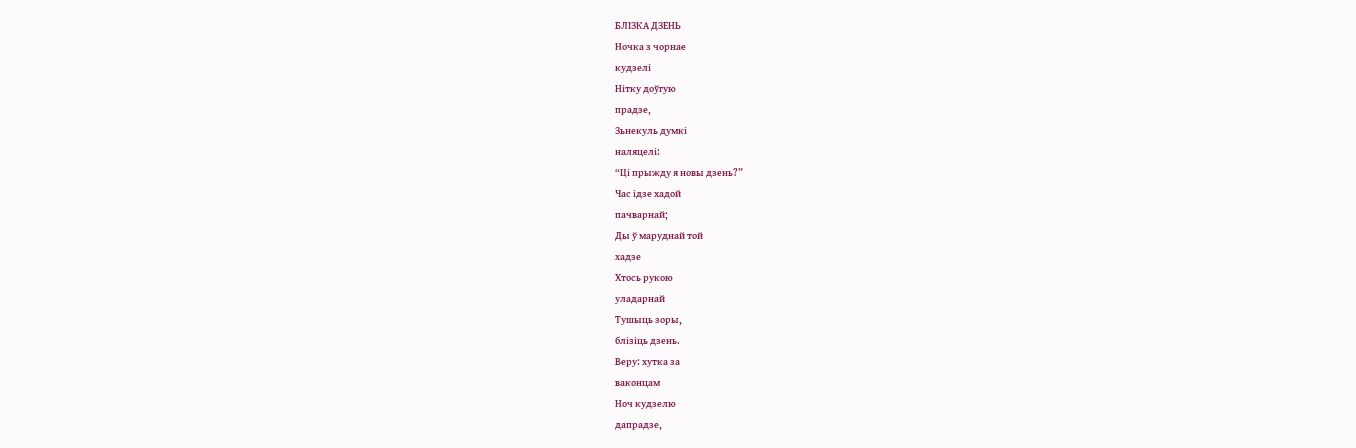БЛІЗКА ДЗЕНЬ
Ночка з чорнае
кудзелі
Нітку доўгую
прадзе,
Зьнекуль думкі
наляцелі:
“Ці прыжду я новы дзень?”
Час ідзе хадой
пачварнай;
Ды ў маруднай той
хадзе
Хтось рукою
уладарнай
Тушыць зоры,
блізіць дзень.
Веру: хутка за
ваконцам
Ноч кудзелю
дапрадзе,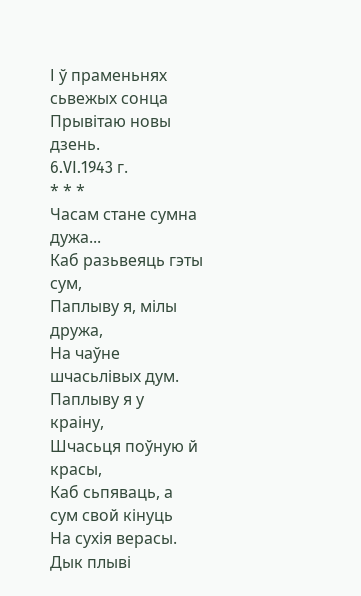І ў праменьнях
сьвежых сонца
Прывітаю новы
дзень.
6.VI.1943 г.
* * *
Часам стане сумна
дужа...
Каб разьвеяць гэты
сум,
Паплыву я, мілы
дружа,
На чаўне
шчасьлівых дум.
Паплыву я у
краіну,
Шчасьця поўную й
красы,
Каб сьпяваць, а
сум свой кінуць
На сухія верасы.
Дык плыві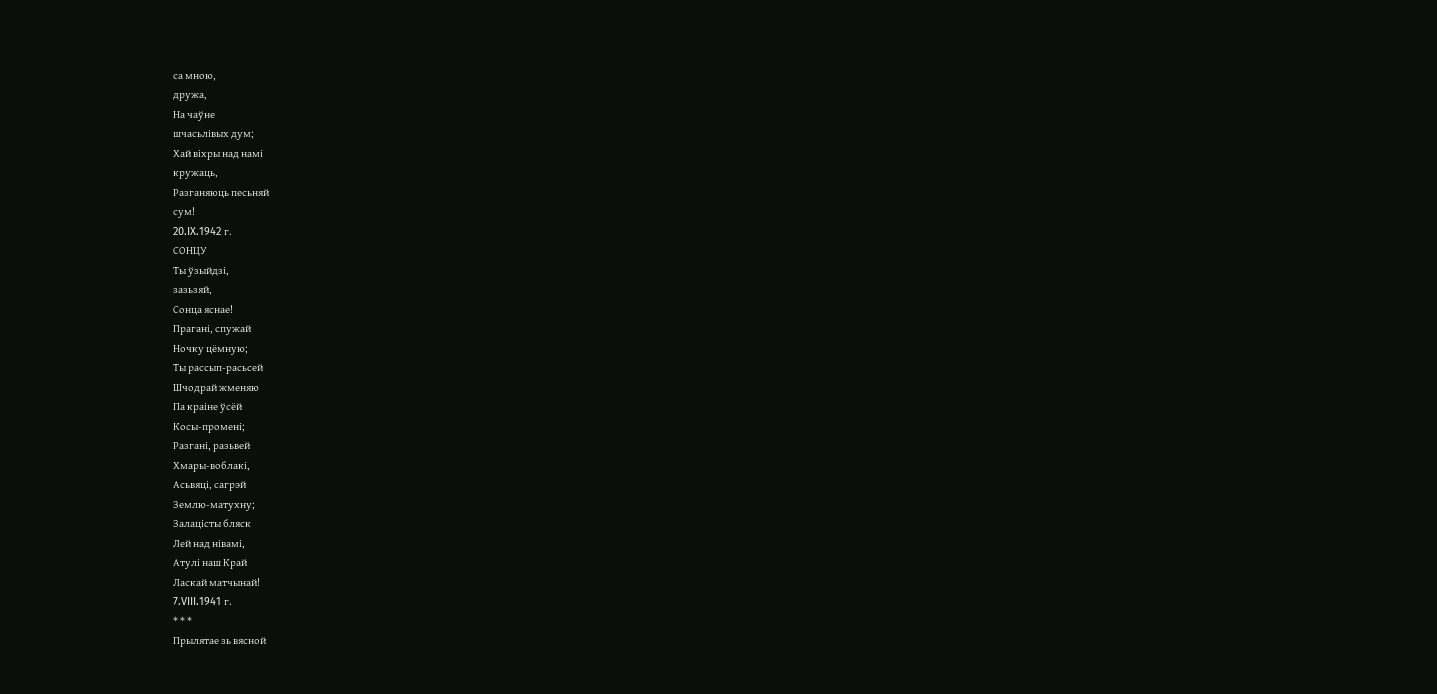са мною,
дружа,
На чаўне
шчасьлівых дум;
Хай віхры над намі
кружаць,
Разганяюць песьняй
сум!
20.IX.1942 г.
СОНЦУ
Ты ўзыйдзі,
зазьзяй,
Сонца яснае!
Прагані, спужай
Ночку цёмную;
Ты рассып-расьсей
Шчодрай жменяю
Па краіне ўсёй
Косы-промені;
Разгані, разьвей
Хмары-воблакі,
Асьвяці, сагрэй
Землю-матухну;
Залацісты бляск
Лей над нівамі,
Атулі наш Край
Ласкай матчынай!
7.VIII.1941 г.
* * *
Прылятае зь вясной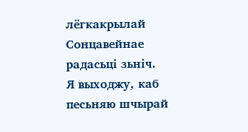лёгкакрылай
Сонцавейнае
радасьці зьніч.
Я выходжу, каб
песьняю шчырай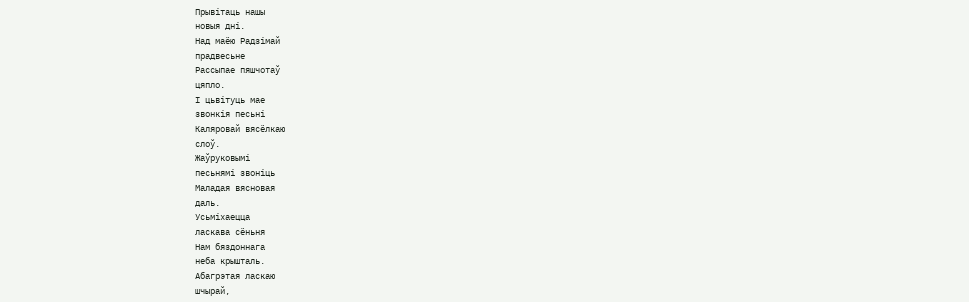Прывітаць нашы
новыя дні.
Над маёю Радзімай
прадвесьне
Рассыпае пяшчотаў
цяпло.
І цьвітуць мае
звонкія песьні
Каляровай вясёлкаю
слоў.
Жаўруковымі
песьнямі звоніць
Маладая вясновая
даль.
Усьміхаецца
ласкава сёньня
Нам бяздоннага
неба крышталь.
Абагрэтая ласкаю
шчырай,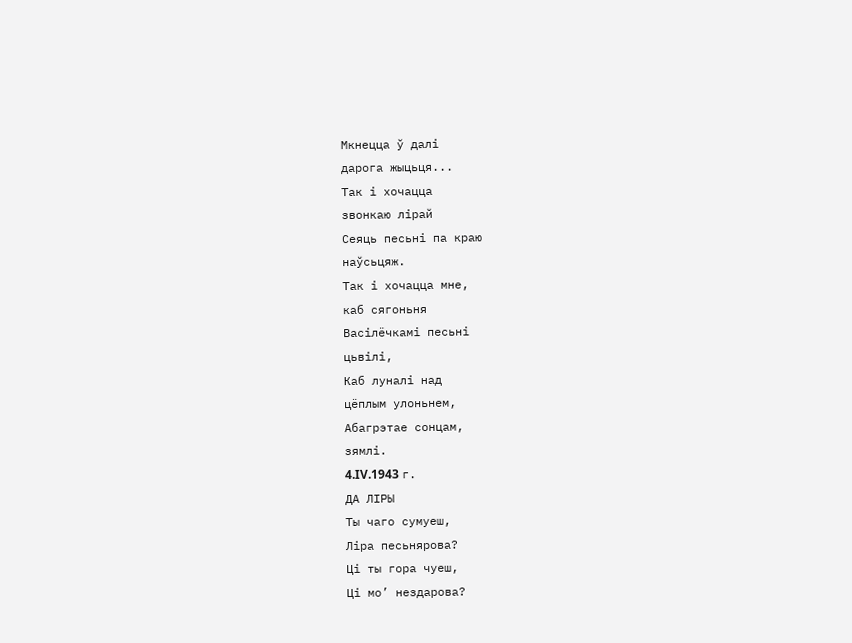Мкнецца ў далі
дарога жыцьця...
Так і хочацца
звонкаю лірай
Сеяць песьні па краю
наўсьцяж.
Так і хочацца мне,
каб сягоньня
Васілёчкамі песьні
цьвілі,
Каб луналі над
цёплым улоньнем,
Абагрэтае сонцам,
зямлі.
4.IV.1943 г.
ДА ЛІРЫ
Ты чаго сумуеш,
Ліра песьнярова?
Ці ты гора чуеш,
Ці мо’ нездарова?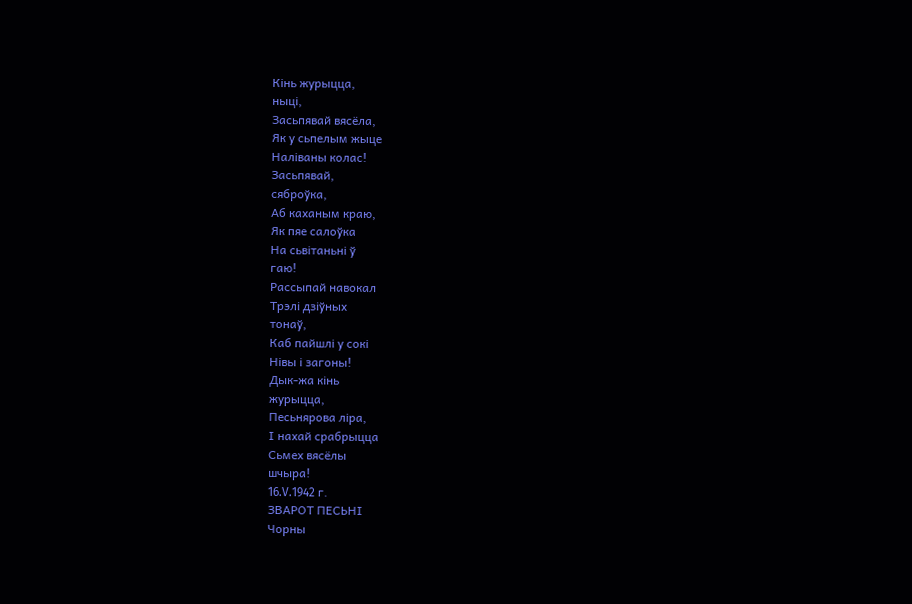Кінь журыцца,
ныці,
Засьпявай вясёла,
Як у сьпелым жыце
Наліваны колас!
Засьпявай,
сяброўка,
Аб каханым краю,
Як пяе салоўка
На сьвітаньні ў
гаю!
Рассыпай навокал
Трэлі дзіўных
тонаў,
Каб пайшлі у сокі
Нівы і загоны!
Дык-жа кінь
журыцца,
Песьнярова ліра,
І нахай срабрыцца
Сьмех вясёлы
шчыра!
16.V.1942 г.
ЗВАРОТ ПЕСЬНІ
Чорны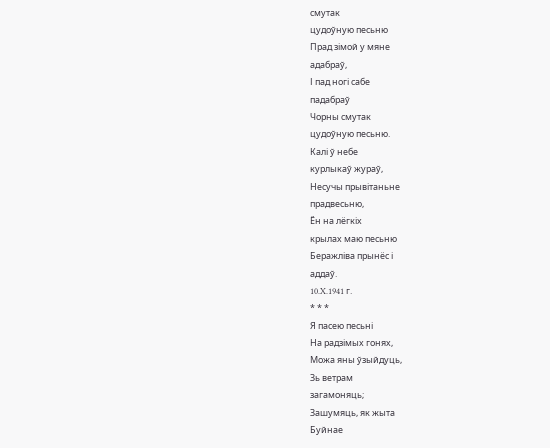смутак
цудоўную песьню
Прад зімой у мяне
адабраў,
І пад ногі сабе
падабраў
Чорны смутак
цудоўную песьню.
Калі ў небе
курлыкаў жураў,
Несучы прывітаньне
прадвесьню,
Ён на лёгкіх
крылах маю песьню
Беражліва прынёс і
аддаў.
10.X.1941 г.
* * *
Я пасею песьні
На радзімых гонях,
Можа яны ўзыйдуць,
Зь ветрам
загамоняць;
Зашумяць, як жыта
Буйнае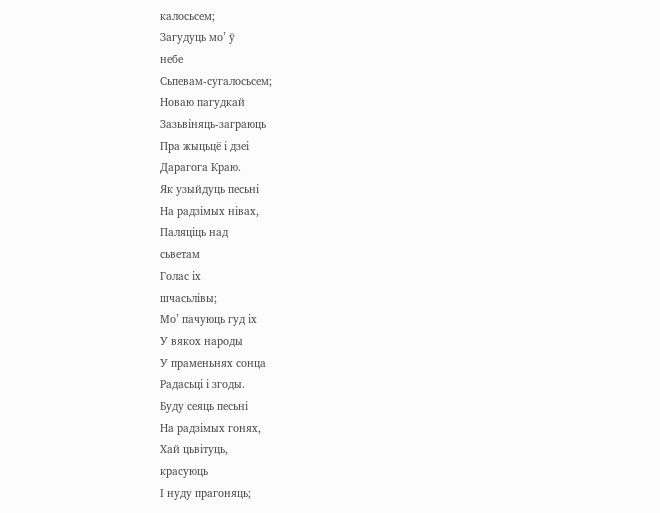калосьсем;
Загудуць мо’ ў
небе
Сьпевам-сугалосьсем;
Новаю пагудкай
Зазьвіняць-заграюць
Пра жыцьцё і дзеі
Дарагога Краю.
Як узыйдуць песьні
На радзімых нівах,
Паляціць над
сьветам
Голас іх
шчасьлівы;
Мо’ пачуюць гуд іх
У вякох народы
У праменьнях сонца
Радасьці і згоды.
Буду сеяць песьні
На радзімых гонях,
Хай цьвітуць,
красуюць
І нуду прагоняць;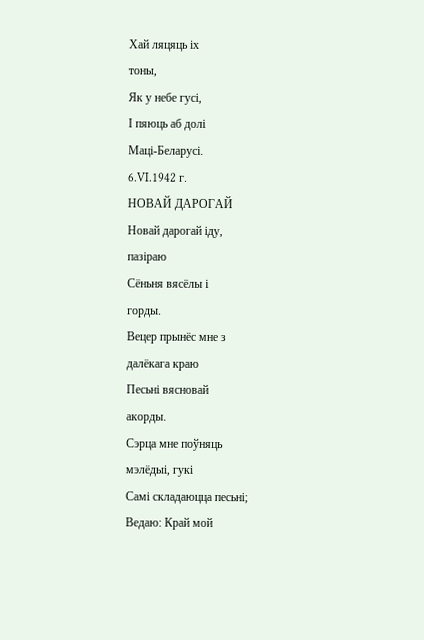Хай ляцяць іх
тоны,
Як у небе гусі,
І пяюць аб долі
Маці-Беларусі.
6.VI.1942 г.
НОВАЙ ДАРОГАЙ
Новай дарогай іду,
пазіраю
Сёньня вясёлы і
горды.
Вецер прынёс мне з
далёкага краю
Песьні вясновай
акорды.
Сэрца мне поўняць
мэлёдыі, гукі
Самі складаюцца песьні;
Ведаю: Край мой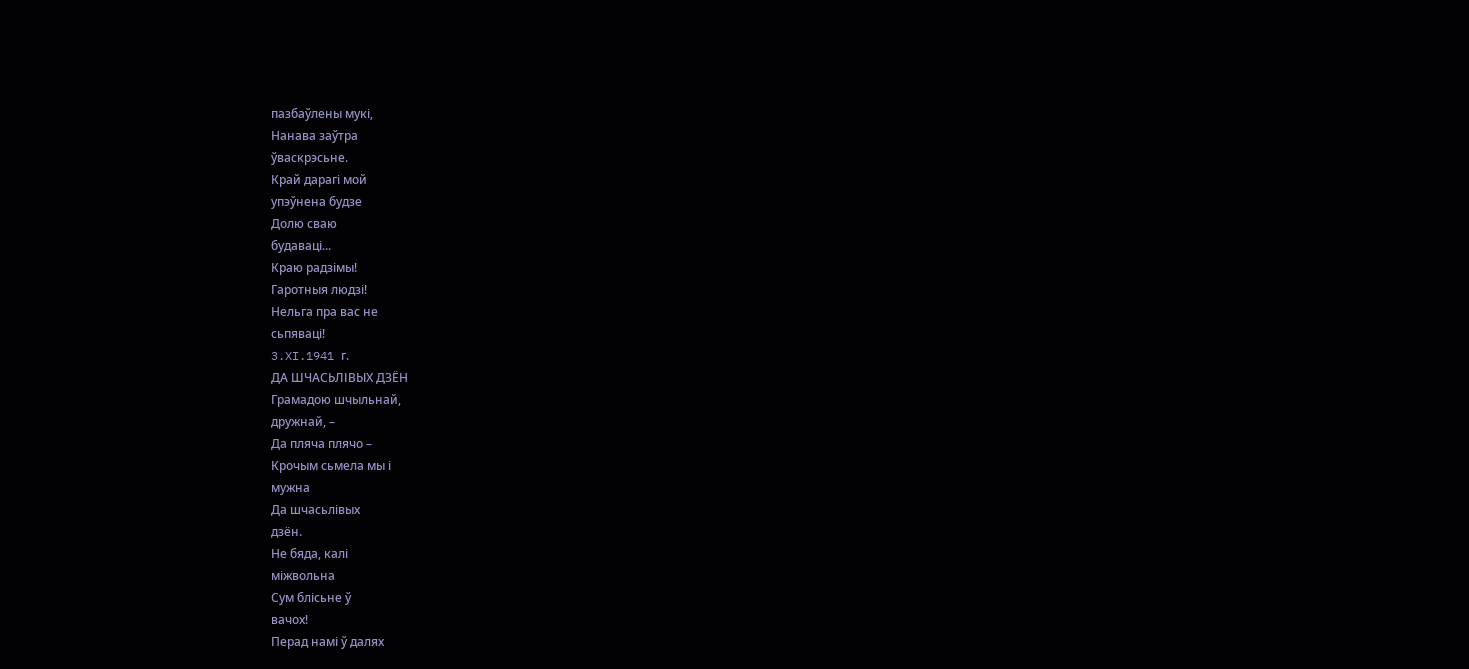пазбаўлены мукі,
Нанава заўтра
ўваскрэсьне.
Край дарагі мой
упэўнена будзе
Долю сваю
будаваці...
Краю радзімы!
Гаротныя людзі!
Нельга пра вас не
сьпяваці!
3.XI.1941 г.
ДА ШЧАСЬЛІВЫХ ДЗЁН
Грамадою шчыльнай,
дружнай, –
Да пляча плячо –
Крочым сьмела мы і
мужна
Да шчасьлівых
дзён.
Не бяда, калі
міжвольна
Сум блісьне ў
вачох!
Перад намі ў далях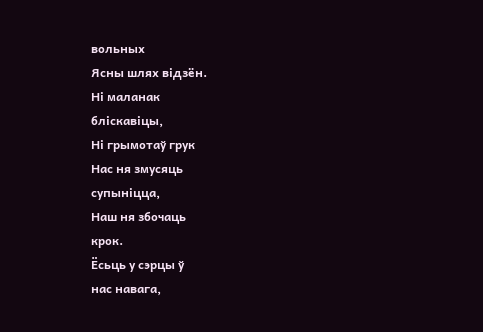вольных
Ясны шлях відзён.
Ні маланак
бліскавіцы,
Ні грымотаў грук
Нас ня змусяць
супыніцца,
Наш ня збочаць
крок.
Ёсьць у сэрцы ў
нас навага,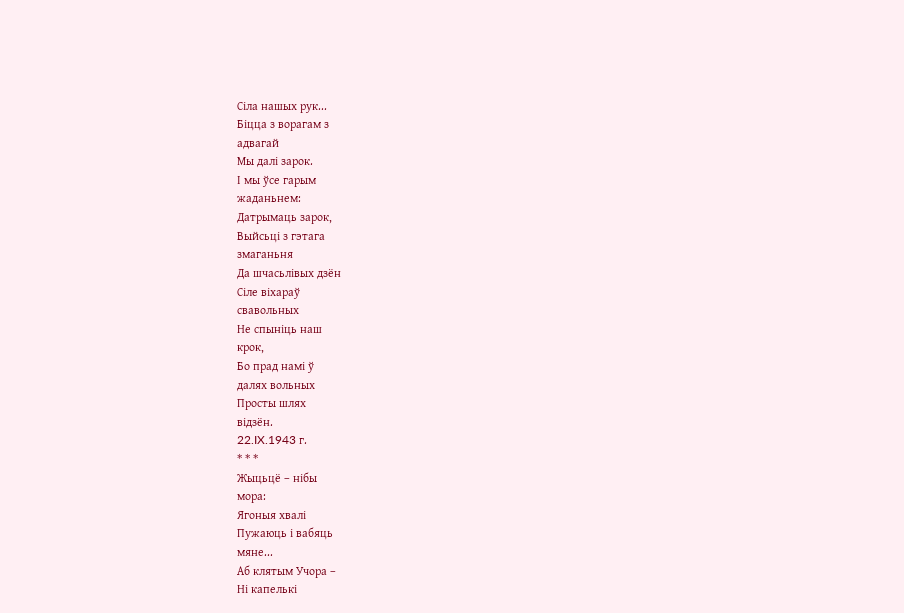Сіла нашых рук...
Біцца з ворагам з
адвагай
Мы далі зарок.
І мы ўсе гарым
жаданьнем:
Датрымаць зарок,
Выйсьці з гэтага
змаганьня
Да шчасьлівых дзён
Сіле віхараў
свавольных
Не спыніць наш
крок,
Бо прад намі ў
далях вольных
Просты шлях
відзён.
22.IX.1943 г.
* * *
Жыцьцё – нібы
мора:
Ягоныя хвалі
Пужаюць і вабяць
мяне...
Аб клятым Учора –
Ні капелькі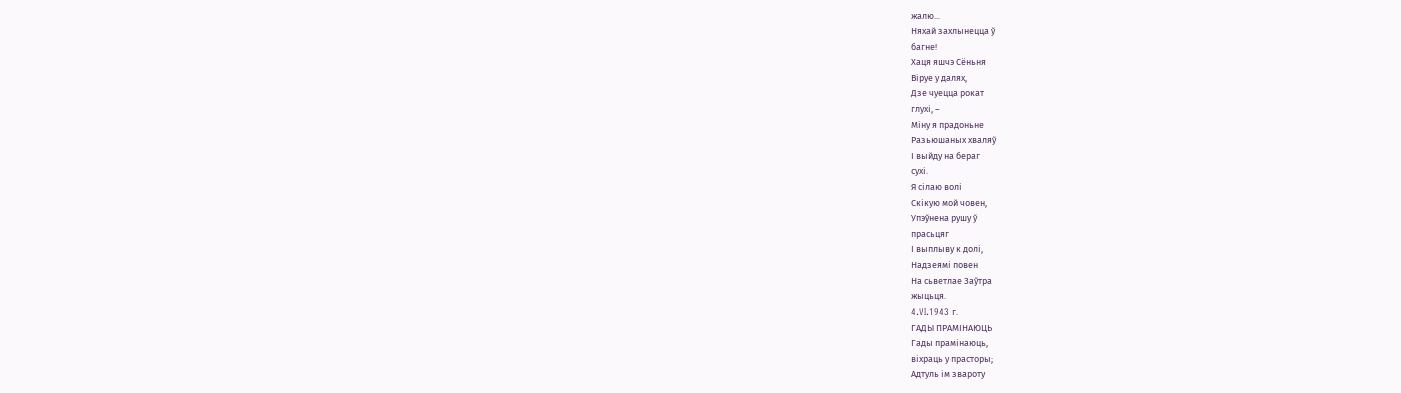жалю...
Няхай захлынецца ў
багне!
Хаця яшчэ Сёньня
Віруе у далях,
Дзе чуецца рокат
глухі, –
Міну я прадоньне
Разьюшаных хваляў
І выйду на бераг
сухі.
Я сілаю волі
Скікую мой човен,
Упэўнена рушу ў
прасьцяг
І выплыву к долі,
Надзеямі повен
На сьветлае Заўтра
жыцьця.
4.VI.1943 г.
ГАДЫ ПРАМІНАЮЦЬ
Гады прамінаюць,
віхраць у прасторы;
Адтуль ім звароту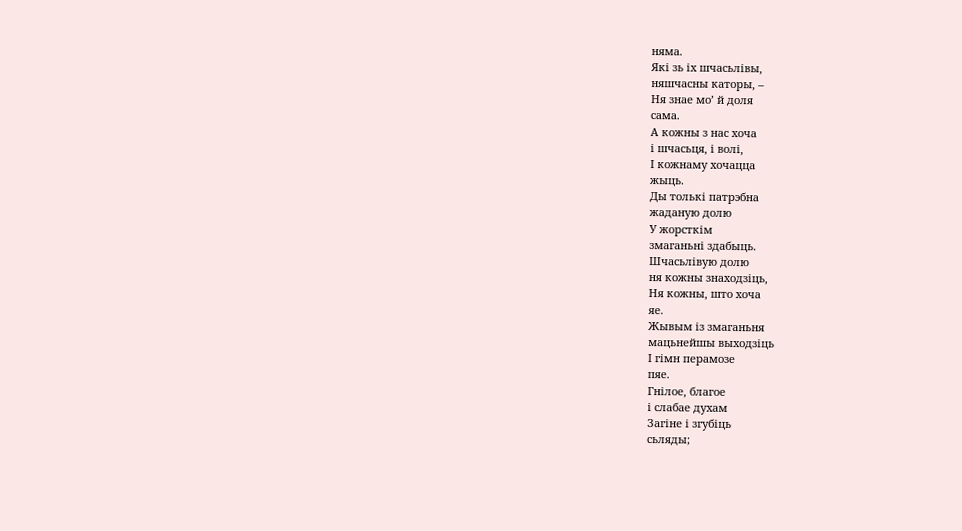няма.
Які зь іх шчасьлівы,
няшчасны каторы, –
Ня знае мо’ й доля
сама.
А кожны з нас хоча
і шчасьця, і волі,
І кожнаму хочацца
жыць.
Ды толькі патрэбна
жаданую долю
У жорсткім
змаганьні здабыць.
Шчасьлівую долю
ня кожны знаходзіць,
Ня кожны, што хоча
яе.
Жывым із змаганьня
мацьнейшы выходзіць
І гімн перамозе
пяе.
Гнілое, благое
і слабае духам
Загіне і згубіць
сьляды;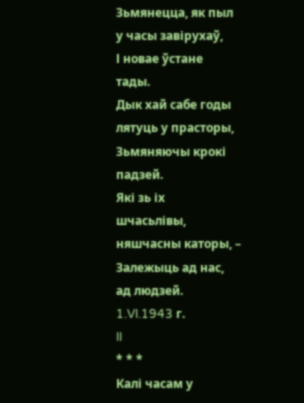Зьмянецца, як пыл
у часы завірухаў,
І новае ўстане
тады.
Дык хай сабе годы
лятуць у прасторы,
Зьмяняючы крокі
падзей.
Які зь іх
шчасьлівы,
няшчасны каторы, –
Залежыць ад нас,
ад людзей.
1.VI.1943 г.
II
* * *
Калі часам у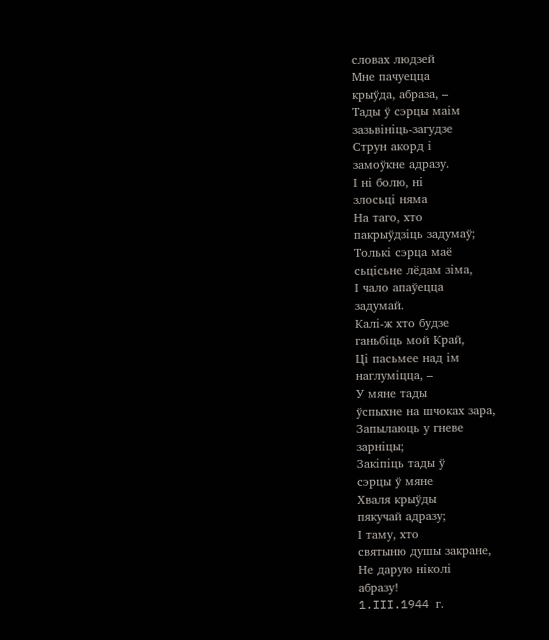словах людзей
Мне пачуецца
крыўда, абраза, –
Тады ў сэрцы маім
зазьвініць-загудзе
Струн акорд і
замоўкне адразу.
І ні болю, ні
злосьці няма
На таго, хто
пакрыўдзіць задумаў;
Толькі сэрца маё
сьцісьне лёдам зіма,
І чало апаўецца
задумай.
Калі-ж хто будзе
ганьбіць мой Край,
Ці пасьмее над ім
наглуміцца, –
У мяне тады
ўспыхне на шчоках зара,
Запылаюць у гневе
зарніцы;
Закіпіць тады ў
сэрцы ў мяне
Хваля крыўды
пякучай адразу;
І таму, хто
святыню душы закране,
Не дарую ніколі
абразу!
1.III.1944 г.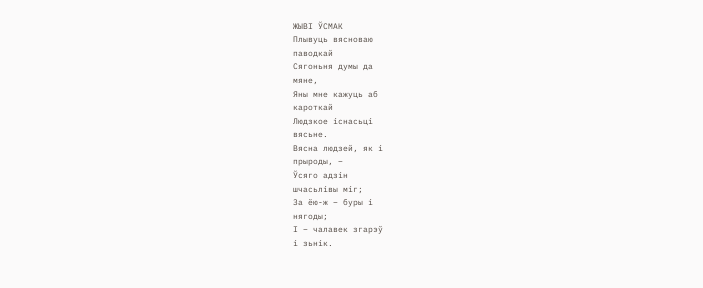ЖЫВІ ЎСМАК
Плывуць вясноваю
паводкай
Сягоньня думы да
мяне,
Яны мне кажуць аб
кароткай
Людзкое існасьці
вясьне.
Вясна людзей, як і
прыроды, –
Ўсяго адзін
шчасьлівы міг;
За ёю-ж – буры і
нягоды;
І – чалавек згарэў
і зьнік.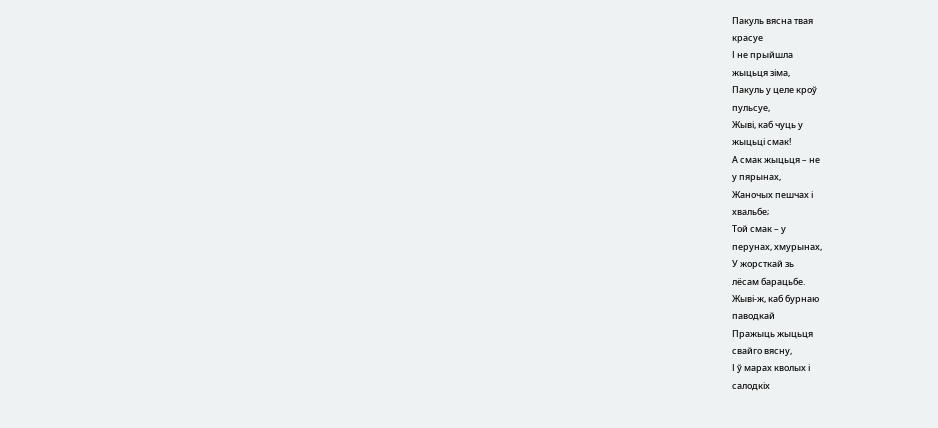Пакуль вясна твая
красуе
І не прыйшла
жыцьця зіма,
Пакуль у целе кроў
пульсуе,
Жыві, каб чуць у
жыцьці смак!
А смак жыцьця – не
у пярынах,
Жаночых пешчах і
хвальбе;
Той смак – у
перунах, хмурынах,
У жорсткай зь
лёсам барацьбе.
Жыві-ж, каб бурнаю
паводкай
Пражыць жыцьця
свайго вясну,
І ў марах кволых і
салодкіх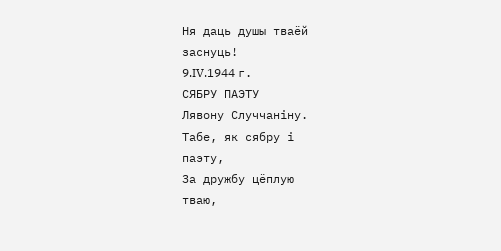Ня даць душы тваёй
заснуць!
9.IV.1944 г.
СЯБРУ ПАЭТУ
Лявону Случчаніну.
Табе, як сябру і
паэту,
За дружбу цёплую
тваю,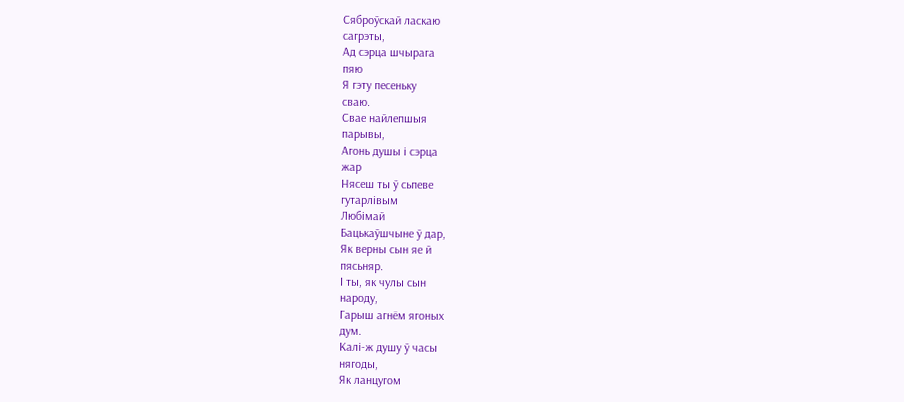Сяброўскай ласкаю
сагрэты,
Ад сэрца шчырага
пяю
Я гэту песеньку
сваю.
Свае найлепшыя
парывы,
Агонь душы і сэрца
жар
Нясеш ты ў сьпеве
гутарлівым
Любімай
Бацькаўшчыне ў дар,
Як верны сын яе й
пясьняр.
І ты, як чулы сын
народу,
Гарыш агнём ягоных
дум.
Калі-ж душу ў часы
нягоды,
Як ланцугом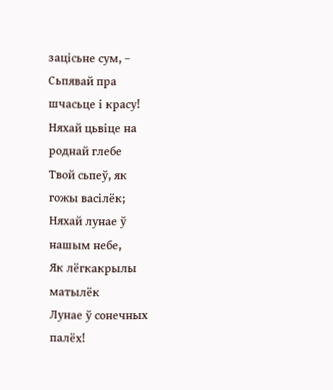зацісьне сум, –
Сьпявай пра
шчасьце і красу!
Няхай цьвіце на
роднай глебе
Твой сьпеў, як
гожы васілёк;
Няхай лунае ў
нашым небе,
Як лёгкакрылы
матылёк
Лунае ў сонечных
палёх!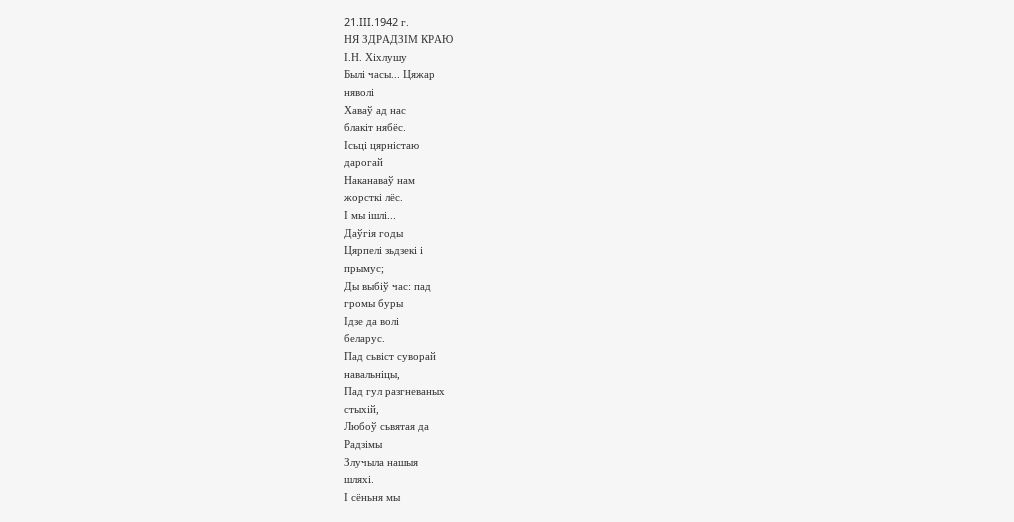21.III.1942 г.
НЯ ЗДРАДЗІМ КРАЮ
І.Н. Хіхлушу
Былі часы... Цяжар
няволі
Хаваў ад нас
блакіт нябёс.
Ісьці цярністаю
дарогай
Наканаваў нам
жорсткі лёс.
І мы ішлі...
Даўгія годы
Цярпелі зьдзекі і
прымус;
Ды выбіў час: пад
громы буры
Ідзе да волі
беларус.
Пад сьвіст суворай
навальніцы,
Пад гул разгневаных
стыхій,
Любоў сьвятая да
Радзімы
Злучыла нашыя
шляхі.
І сёньня мы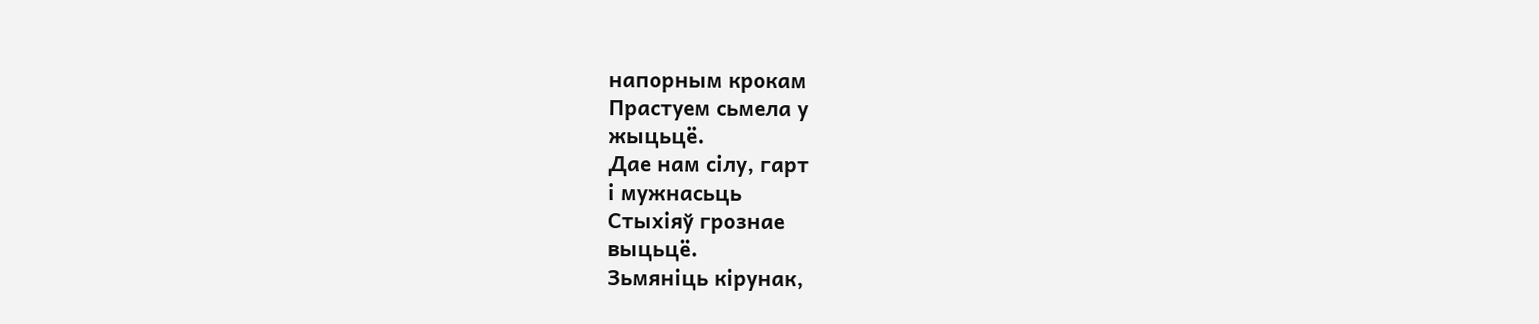напорным крокам
Прастуем сьмела у
жыцьцё.
Дае нам сілу, гарт
і мужнасьць
Стыхіяў грознае
выцьцё.
Зьмяніць кірунак,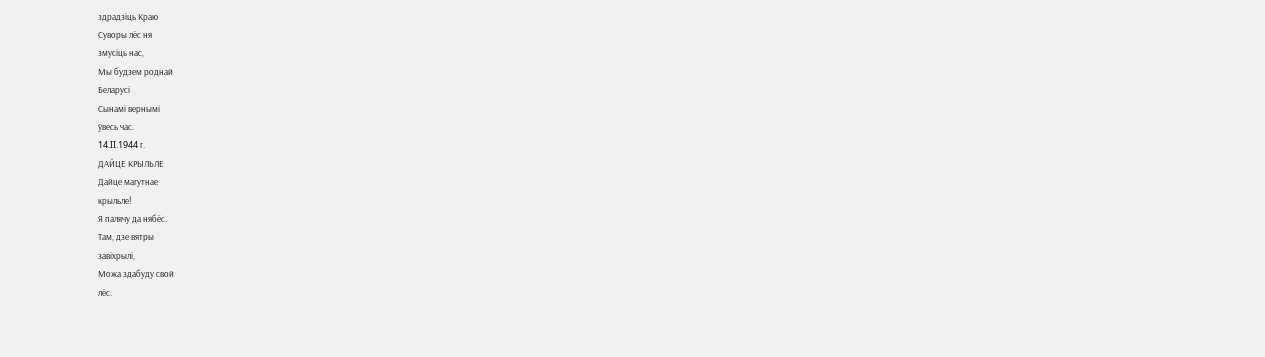здрадзіць Краю
Суворы лёс ня
змусіць нас,
Мы будзем роднай
Беларусі
Сынамі вернымі
ўвесь час.
14.II.1944 г.
ДАЙЦЕ КРЫЛЬЛЕ
Дайце магутнае
крыльле!
Я палячу да нябёс.
Там, дзе вятры
завіхрылі,
Можа здабуду свой
лёс.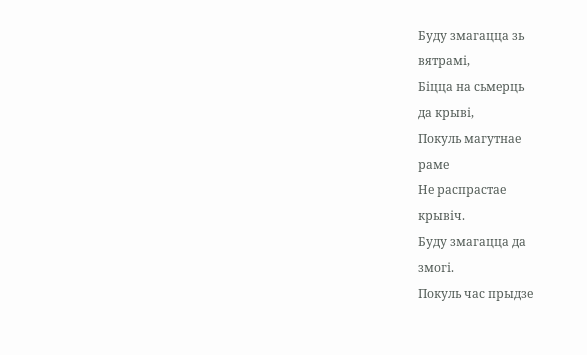Буду змагацца зь
вятрамі,
Біцца на сьмерць
да крыві,
Покуль магутнае
раме
Не распрастае
крывіч.
Буду змагацца да
змогі.
Покуль час прыдзе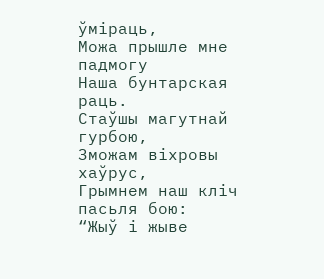ўміраць,
Можа прышле мне
падмогу
Наша бунтарская
раць.
Стаўшы магутнай
гурбою,
Зможам віхровы
хаўрус,
Грымнем наш кліч
пасьля бою:
“Жыў і жыве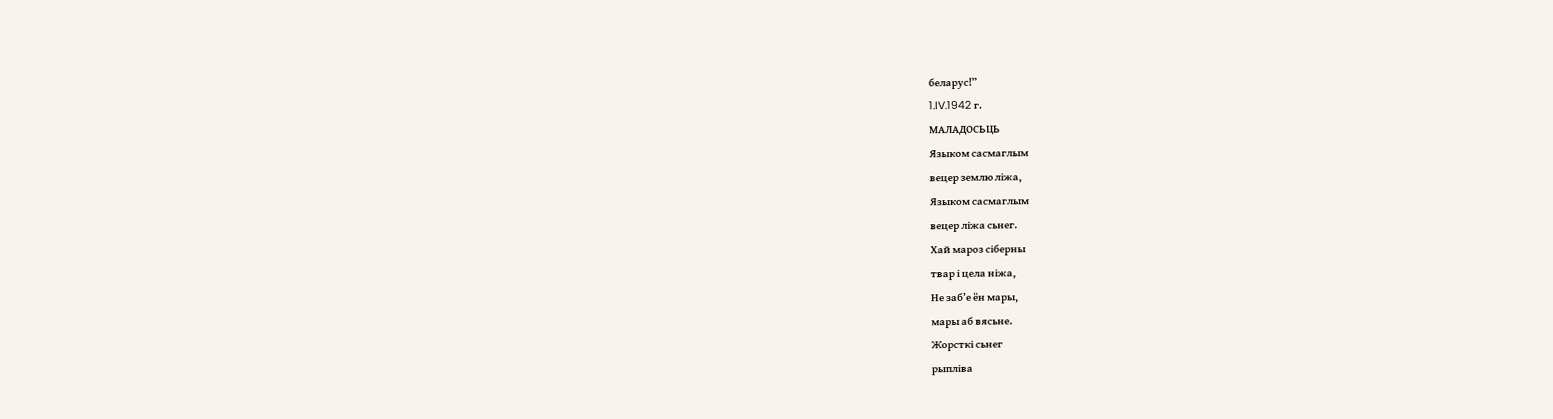беларус!”
1.IV.1942 г.
МАЛАДОСЬЦЬ
Языком сасмаглым
вецер землю ліжа,
Языком сасмаглым
вецер ліжа сьнег.
Хай мароз сіберны
твар і цела ніжа,
Не заб’е ён мары,
мары аб вясьне.
Жорсткі сьнег
рыпліва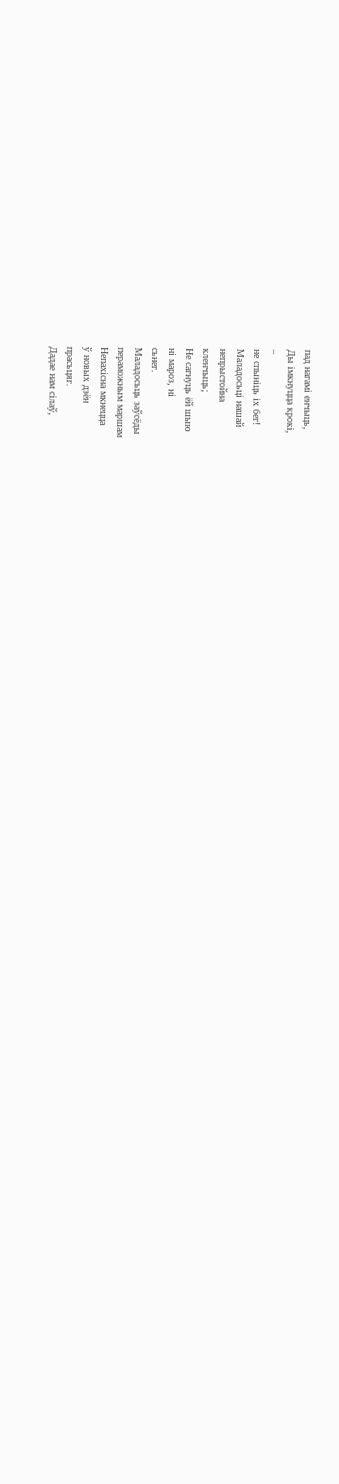пад нагамі енчыць,
Ды імкнуцца крокі,
–
не спыніць іх бег!
Маладосьці нашай
непрыстойна
кленчыць;
Не сагнуць ёй шыю
ні мароз, ні
сьнег.
Маладосьць заўсёды
пераможным маршам
Непахісна мкнецца
ў новых дзён
прасьцяг.
Дадае нам сілаў,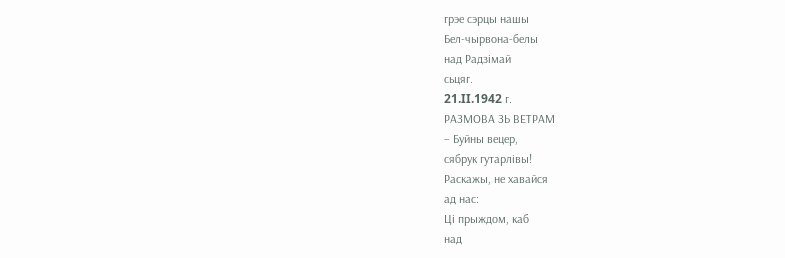грэе сэрцы нашы
Бел-чырвона-белы
над Радзімай
сьцяг.
21.II.1942 г.
РАЗМОВА ЗЬ ВЕТРАМ
– Буйны вецер,
сябрук гутарлівы!
Раскажы, не хавайся
ад нас:
Ці прыждом, каб
над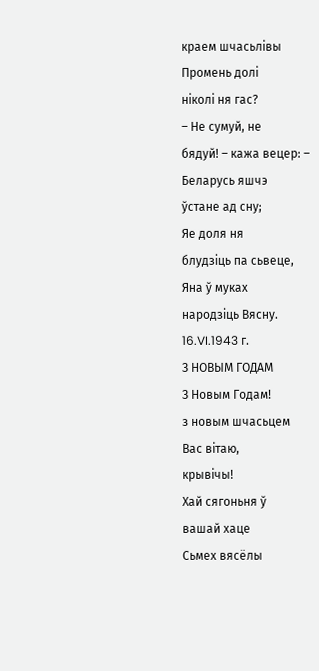краем шчасьлівы
Промень долі
ніколі ня гас?
– Не сумуй, не
бядуй! – кажа вецер: –
Беларусь яшчэ
ўстане ад сну;
Яе доля ня
блудзіць па сьвеце,
Яна ў муках
народзіць Вясну.
16.VI.1943 г.
З НОВЫМ ГОДАМ
З Новым Годам!
з новым шчасьцем
Вас вітаю,
крывічы!
Хай сягоньня ў
вашай хаце
Сьмех вясёлы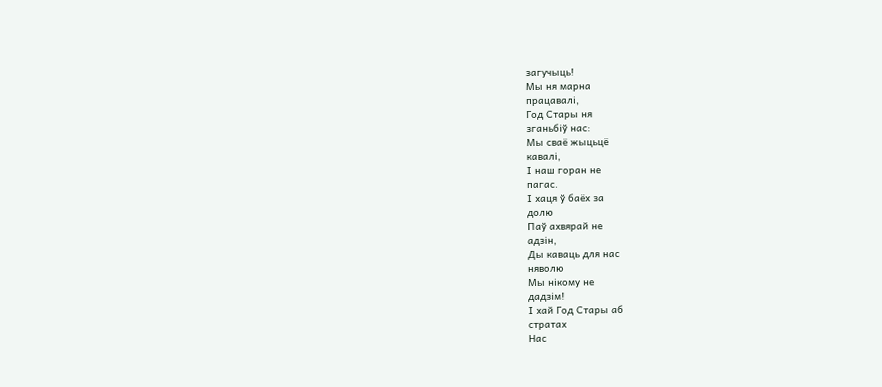загучыць!
Мы ня марна
працавалі,
Год Стары ня
зганьбіў нас:
Мы сваё жыцьцё
кавалі,
І наш горан не
пагас.
І хаця ў баёх за
долю
Паў ахвярай не
адзін,
Ды каваць для нас
няволю
Мы нікому не
дадзім!
І хай Год Стары аб
стратах
Нас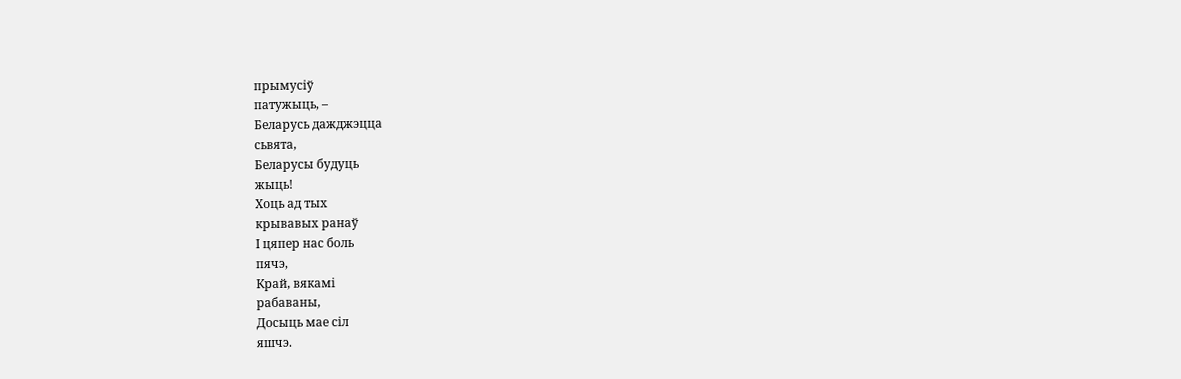прымусіў
патужыць, –
Беларусь дажджэцца
сьвята,
Беларусы будуць
жыць!
Хоць ад тых
крывавых ранаў
І цяпер нас боль
пячэ,
Край, вякамі
рабаваны,
Досыць мае сіл
яшчэ.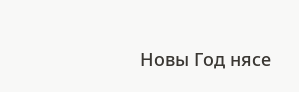Новы Год нясе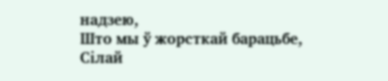надзею,
Што мы ў жорсткай барацьбе,
Сілай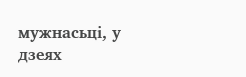мужнасьці, у
дзеях